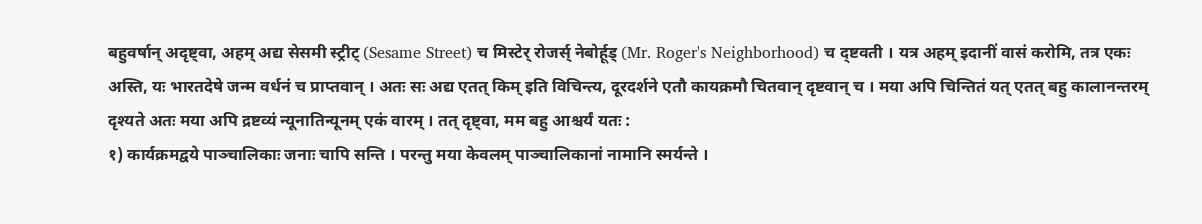बहुवर्षान् अदृष्ट्वा, अहम् अद्य सेसमी स्ट्रीट् (Sesame Street) च मिस्टेर् रोजर्स् नेबोर्हूड् (Mr. Roger's Neighborhood) च द्ष्टवती । यत्र अहम् इदानीं वासं करोमि, तत्र एकः अस्ति, यः भारतदेषे जन्म वर्धनं च प्राप्तवान् । अतः सः अद्य एतत् किम् इति विचिन्त्य, दूरदर्शने एतौ कायक्रमौ चितवान् दृष्टवान् च । मया अपि चिन्तितं यत् एतत् बहु कालानन्तरम् दृश्यते अतः मया अपि द्रष्टव्यं न्यूनातिन्यूनम् एकं वारम् । तत् दृष्ट्वा, मम बहु आश्चर्यं यतः :
१) कार्यक्रमद्वये पाञ्चालिकाः जनाः चापि सन्ति । परन्तु मया केवलम् पाञ्चालिकानां नामानि स्मर्यन्ते ।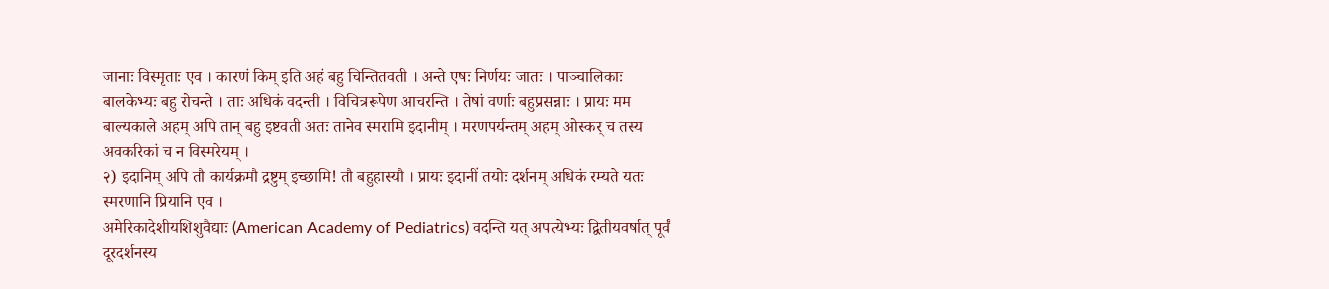जानाः विस्मृताः एव । कारणं किम् इति अहं बहु चिन्तितवती । अन्ते एषः निर्णयः जातः । पाञ्चालिकाः बालकेभ्यः बहु रोचन्ते । ताः अधिकं वदन्ती । विचित्ररूपेण आचरन्ति । तेषां वर्णाः बहुप्रसन्नाः । प्रायः मम बाल्यकाले अहम् अपि तान् बहु इष्टवती अतः तानेव स्मरामि इदानीम् । मरणपर्यन्तम् अहम् ओस्कर् च तस्य अवकरिकां च न विस्मरेयम् ।
२) इदानिम् अपि तौ कार्यक्रमौ द्रष्टुम् इच्छामि! तौ बहुहास्यौ । प्रायः इदानीं तयोः दर्शनम् अधिकं रम्यते यतः स्मरणानि प्रियानि एव ।
अमेरिकादेशीयशिशुवैद्याः (American Academy of Pediatrics) वदन्ति यत् अपत्येभ्यः द्वितीयवर्षात् पूर्वं दूरदर्शनस्य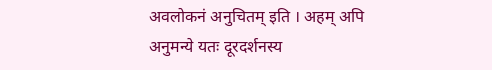अवलोकनं अनुचितम् इति । अहम् अपि अनुमन्ये यतः दूरदर्शनस्य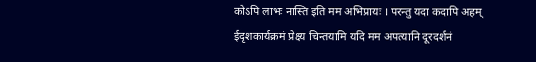कोऽपि लाभः नास्ति इति मम अभिप्रायः । परन्तु यदा कदापि अहम् ईदृशकार्यक्रमं प्रेक्ष्य चिन्तयामि यदि मम अपत्यानि दूरदर्शनं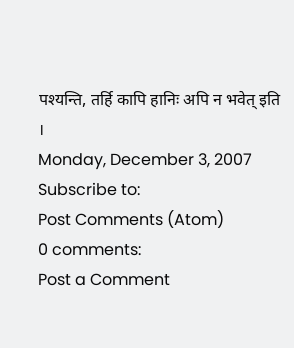पश्यन्ति, तर्हि कापि हानिः अपि न भवेत् इति ।
Monday, December 3, 2007
Subscribe to:
Post Comments (Atom)
0 comments:
Post a Comment